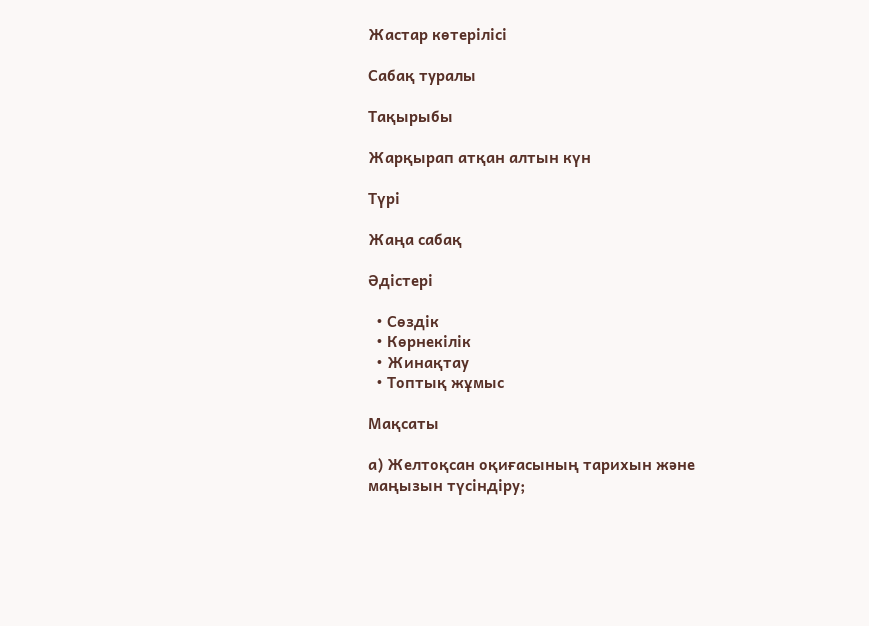Жастар көтерілісі

Сабақ туралы

Тақырыбы

Жарқырап атқан алтын күн

Түрі

Жаңа сабақ

Әдістері

  • Сөздік
  • Көрнекілік
  • Жинақтау
  • Топтық жұмыс

Мақсаты

а) Желтоқсан оқиғасының тарихын және маңызын түсіндіру;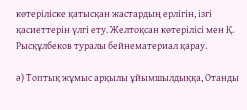көтеріліске қатысқан жастардың ерлігін, ізгі қасиеттерін үлгі ету. Желтоқсан көтерілісі мен Қ. Рысқұлбеков туралы бейнематериал қарау.

ә) Топтық жұмыс арқылы ұйымшылдыққа, Отанды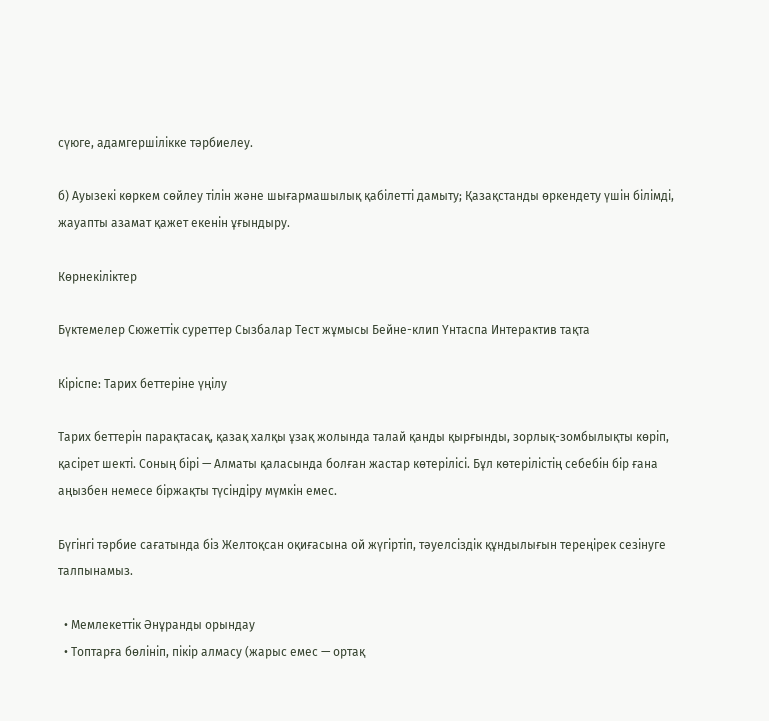сүюге, адамгершілікке тәрбиелеу.

б) Ауызекі көркем сөйлеу тілін және шығармашылық қабілетті дамыту; Қазақстанды өркендету үшін білімді, жауапты азамат қажет екенін ұғындыру.

Көрнекіліктер

Бүктемелер Сюжеттік суреттер Сызбалар Тест жұмысы Бейне-клип Үнтаспа Интерактив тақта

Кіріспе: Тарих беттеріне үңілу

Тарих беттерін парақтасақ, қазақ халқы ұзақ жолында талай қанды қырғынды, зорлық-зомбылықты көріп, қасірет шекті. Соның бірі — Алматы қаласында болған жастар көтерілісі. Бұл көтерілістің себебін бір ғана аңызбен немесе біржақты түсіндіру мүмкін емес.

Бүгінгі тәрбие сағатында біз Желтоқсан оқиғасына ой жүгіртіп, тәуелсіздік құндылығын тереңірек сезінуге талпынамыз.

  • Мемлекеттік Әнұранды орындау
  • Топтарға бөлініп, пікір алмасу (жарыс емес — ортақ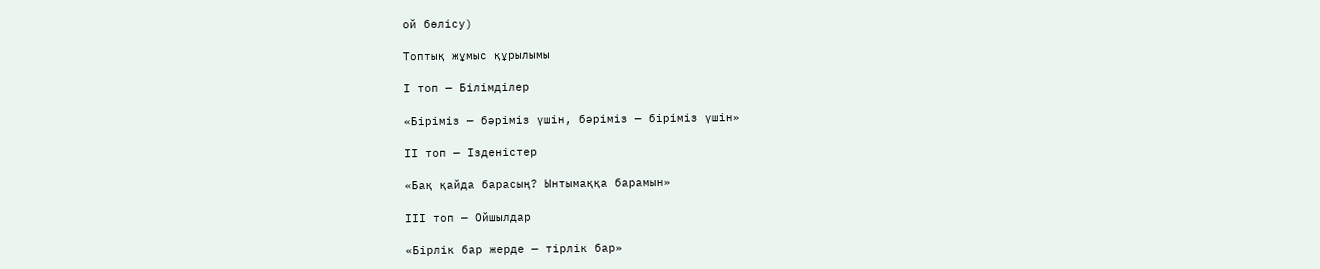ой бөлісу)

Топтық жұмыс құрылымы

І топ — Білімділер

«Біріміз — бәріміз үшін, бәріміз — біріміз үшін»

ІІ топ — Ізденістер

«Бақ қайда барасың? Ынтымаққа барамын»

ІІІ топ — Ойшылдар

«Бірлік бар жерде — тірлік бар»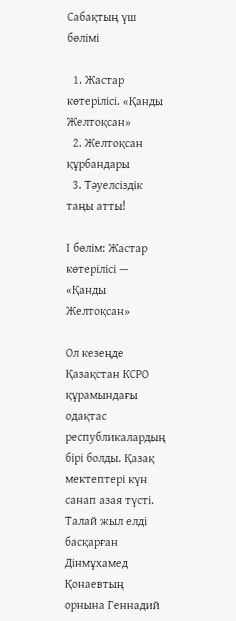Сабақтың үш бөлімі

  1. Жастар көтерілісі. «Қанды Желтоқсан»
  2. Желтоқсан құрбандары
  3. Тәуелсіздік таңы атты!

І бөлім: Жастар көтерілісі — «Қанды Желтоқсан»

Ол кезеңде Қазақстан КСРО құрамындағы одақтас республикалардың бірі болды. Қазақ мектептері күн санап азая түсті. Талай жыл елді басқарған Дінмұхамед Қонаевтың орнына Геннадий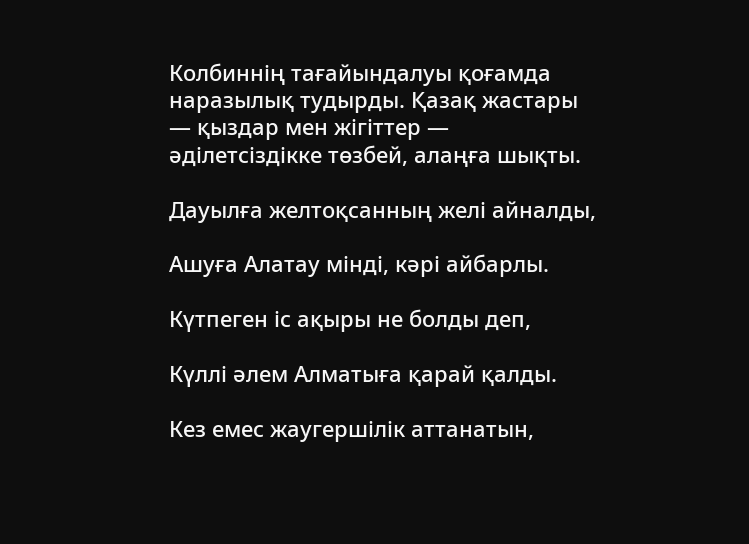Колбиннің тағайындалуы қоғамда наразылық тудырды. Қазақ жастары — қыздар мен жігіттер — әділетсіздікке төзбей, алаңға шықты.

Дауылға желтоқсанның желі айналды,

Ашуға Алатау мінді, кәрі айбарлы.

Күтпеген іс ақыры не болды деп,

Күллі әлем Алматыға қарай қалды.

Кез емес жаугершілік аттанатын,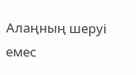Алаңның шеруі емес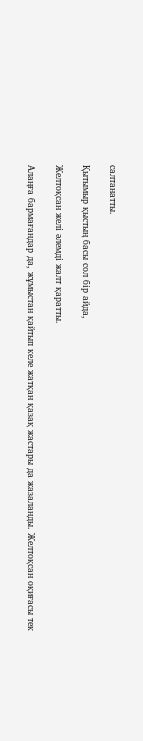салтанатты.

Қытымыр қыстың басы сол бір айда,

Желтоқсан желі әлемді жалт қаратты.

Алаңға бармағандар да, жұмыстан қайтып келе жатқан қазақ жастары да жазаланды. Желтоқсан оқиғасы тек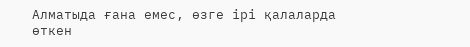Алматыда ғана емес, өзге ірі қалаларда өткен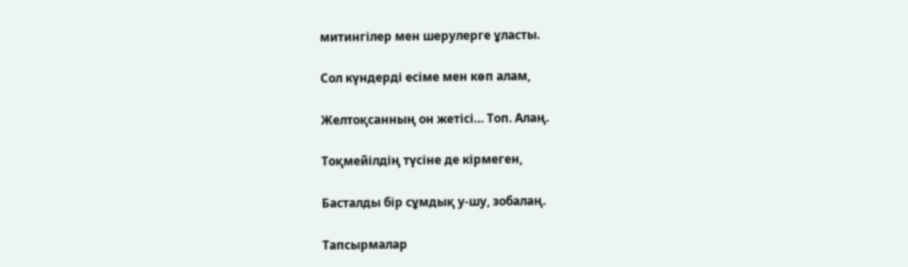митингілер мен шерулерге ұласты.

Сол күндерді есіме мен көп алам,

Желтоқсанның он жетісі… Топ. Алаң.

Тоқмейілдің түсіне де кірмеген,

Басталды бір сұмдық у-шу, зобалаң.

Тапсырмалар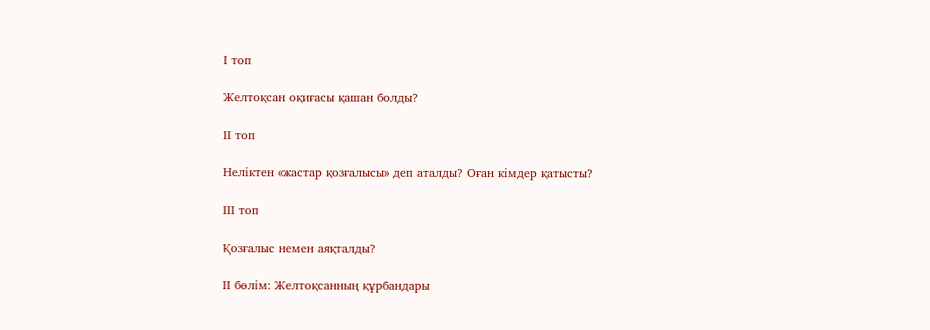І топ

Желтоқсан оқиғасы қашан болды?

ІІ топ

Неліктен «жастар қозғалысы» деп аталды? Оған кімдер қатысты?

ІІІ топ

Қозғалыс немен аяқталды?

ІІ бөлім: Желтоқсанның құрбандары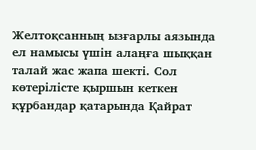Желтоқсанның ызғарлы аязында ел намысы үшін алаңға шыққан талай жас жапа шекті. Сол көтерілісте қыршын кеткен құрбандар қатарында Қайрат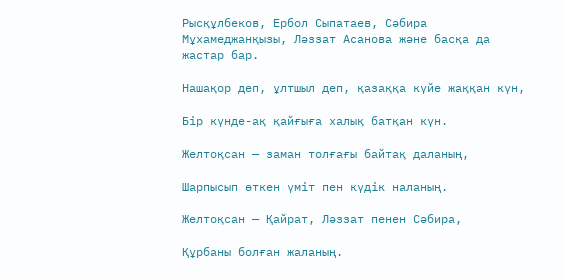Рысқұлбеков, Ербол Сыпатаев, Сәбира Мұхамеджанқызы, Ләззат Асанова және басқа да жастар бар.

Нашақор деп, ұлтшыл деп, қазаққа күйе жаққан күн,

Бір күнде-ақ қайғыға халық батқан күн.

Желтоқсан — заман толғағы байтақ даланың,

Шарпысып өткен үміт пен күдік наланың.

Желтоқсан — Қайрат, Ләззат пенен Сәбира,

Құрбаны болған жаланың.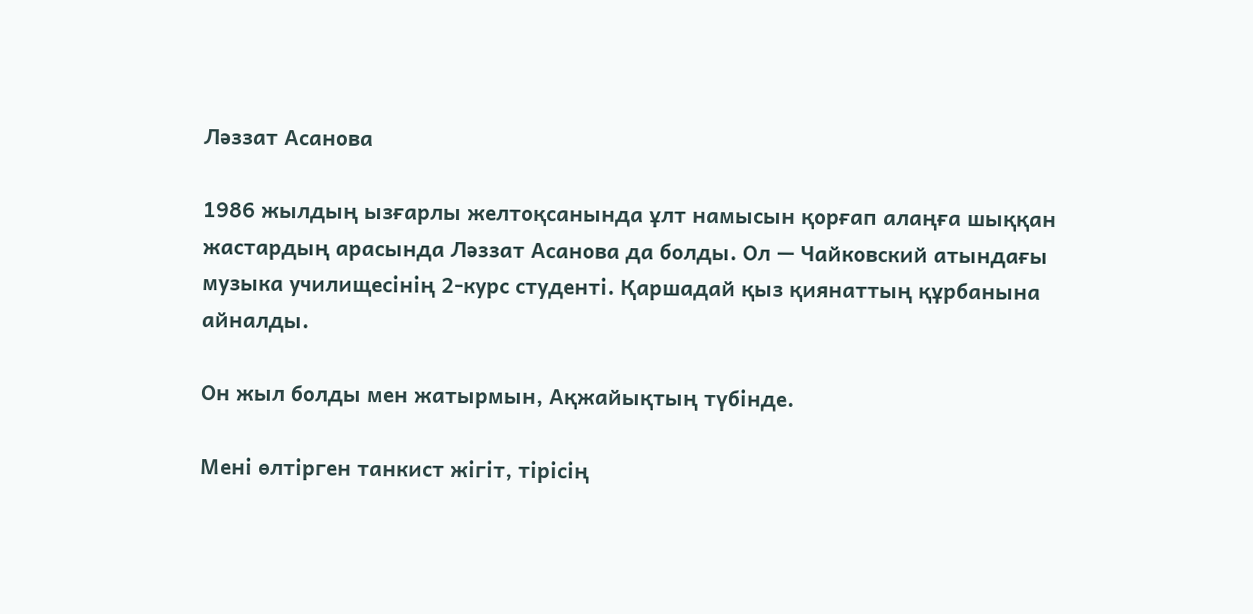Ләззат Асанова

1986 жылдың ызғарлы желтоқсанында ұлт намысын қорғап алаңға шыққан жастардың арасында Ләззат Асанова да болды. Ол — Чайковский атындағы музыка училищесінің 2-курс студенті. Қаршадай қыз қиянаттың құрбанына айналды.

Он жыл болды мен жатырмын, Ақжайықтың түбінде.

Мені өлтірген танкист жігіт, тірісің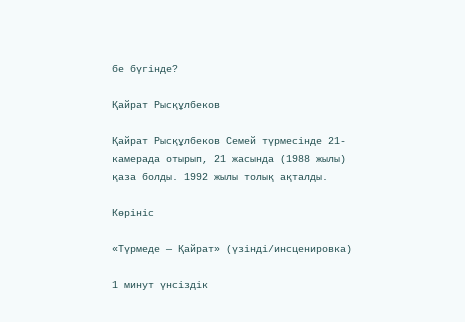бе бүгінде?

Қайрат Рысқұлбеков

Қайрат Рысқұлбеков Семей түрмесінде 21-камерада отырып, 21 жасында (1988 жылы) қаза болды. 1992 жылы толық ақталды.

Көрініс

«Түрмеде — Қайрат» (үзінді/инсценировка)

1 минут үнсіздік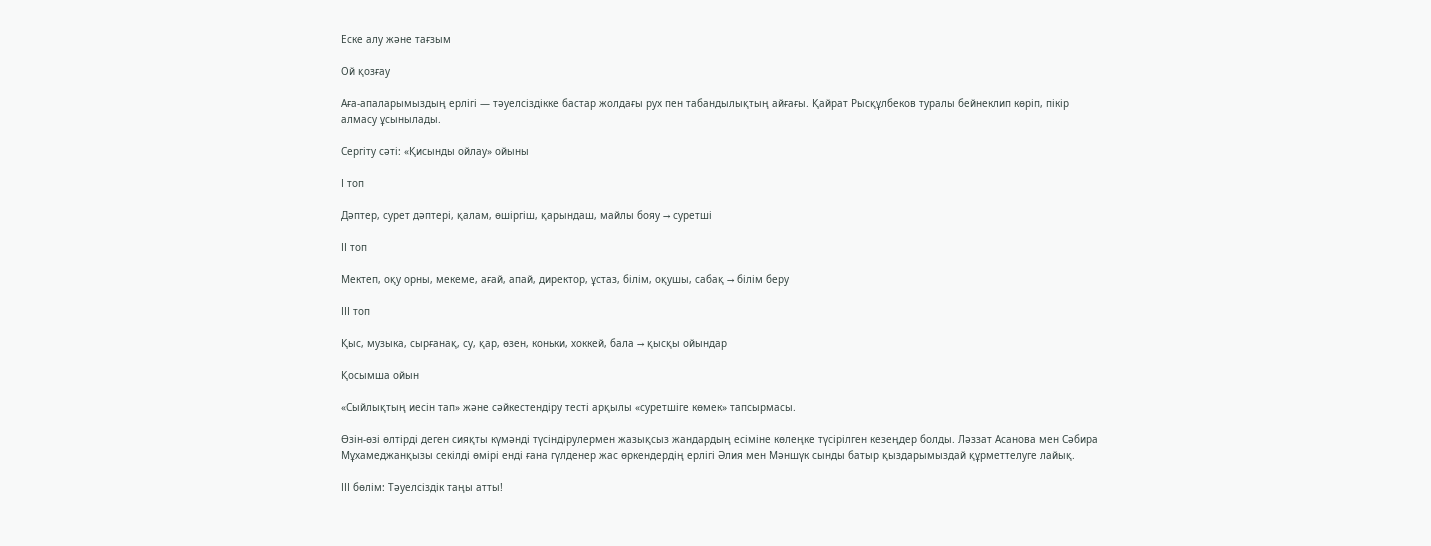Еске алу және тағзым

Ой қозғау

Аға-апаларымыздың ерлігі — тәуелсіздікке бастар жолдағы рух пен табандылықтың айғағы. Қайрат Рысқұлбеков туралы бейнеклип көріп, пікір алмасу ұсынылады.

Сергіту сәті: «Қисынды ойлау» ойыны

І топ

Дәптер, сурет дәптері, қалам, өшіргіш, қарындаш, майлы бояу → суретші

ІІ топ

Мектеп, оқу орны, мекеме, ағай, апай, директор, ұстаз, білім, оқушы, сабақ → білім беру

ІІІ топ

Қыс, музыка, сырғанақ, су, қар, өзен, коньки, хоккей, бала → қысқы ойындар

Қосымша ойын

«Сыйлықтың иесін тап» және сәйкестендіру тесті арқылы «суретшіге көмек» тапсырмасы.

Өзін-өзі өлтірді деген сияқты күмәнді түсіндірулермен жазықсыз жандардың есіміне көлеңке түсірілген кезеңдер болды. Ләззат Асанова мен Сәбира Мұхамеджанқызы секілді өмірі енді ғана гүлденер жас өркендердің ерлігі Әлия мен Мәншүк сынды батыр қыздарымыздай құрметтелуге лайық.

ІІІ бөлім: Тәуелсіздік таңы атты!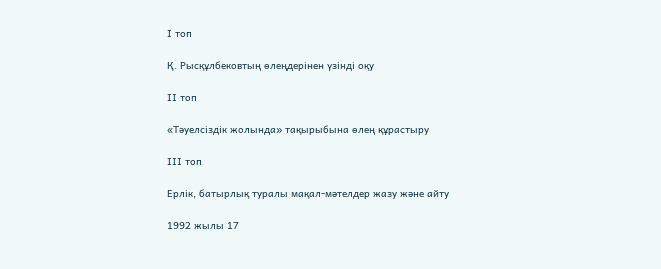І топ

Қ. Рысқұлбековтың өлеңдерінен үзінді оқу

ІІ топ

«Тәуелсіздік жолында» тақырыбына өлең құрастыру

ІІІ топ

Ерлік, батырлық туралы мақал-мәтелдер жазу және айту

1992 жылы 17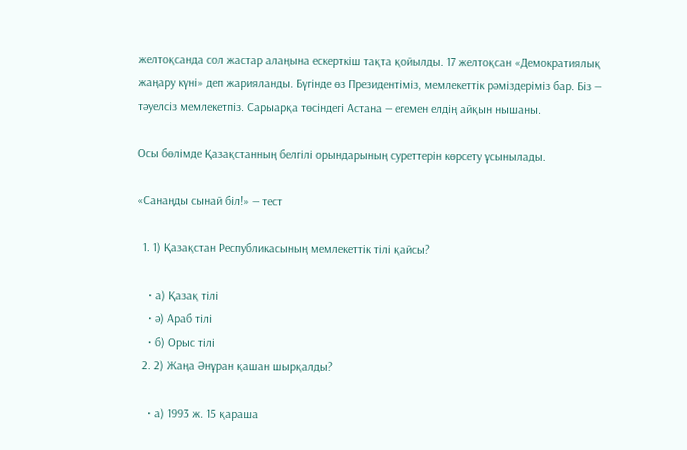желтоқсанда сол жастар алаңына ескерткіш тақта қойылды. 17 желтоқсан «Демократиялық жаңару күні» деп жарияланды. Бүгінде өз Президентіміз, мемлекеттік рәміздеріміз бар. Біз — тәуелсіз мемлекетпіз. Сарыарқа төсіндегі Астана — егемен елдің айқын нышаны.

Осы бөлімде Қазақстанның белгілі орындарының суреттерін көрсету ұсынылады.

«Санаңды сынай біл!» — тест

  1. 1) Қазақстан Республикасының мемлекеттік тілі қайсы?

    • а) Қазақ тілі
    • ә) Араб тілі
    • б) Орыс тілі
  2. 2) Жаңа Әнұран қашан шырқалды?

    • а) 1993 ж. 15 қараша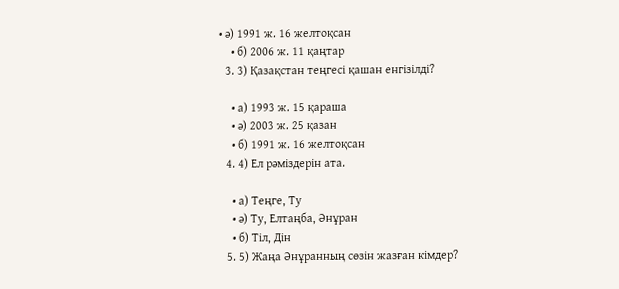• ә) 1991 ж. 16 желтоқсан
    • б) 2006 ж. 11 қаңтар
  3. 3) Қазақстан теңгесі қашан енгізілді?

    • а) 1993 ж. 15 қараша
    • ә) 2003 ж. 25 қазан
    • б) 1991 ж. 16 желтоқсан
  4. 4) Ел рәміздерін ата.

    • а) Теңге, Ту
    • ә) Ту, Елтаңба, Әнұран
    • б) Тіл, Дін
  5. 5) Жаңа Әнұранның сөзін жазған кімдер?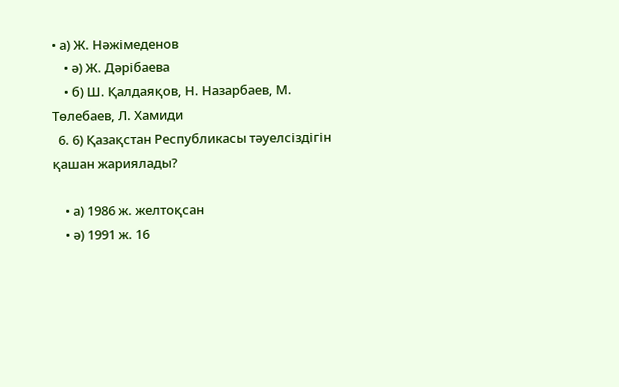• а) Ж. Нәжімеденов
    • ә) Ж. Дәрібаева
    • б) Ш. Қалдаяқов, Н. Назарбаев, М. Төлебаев, Л. Хамиди
  6. 6) Қазақстан Республикасы тәуелсіздігін қашан жариялады?

    • а) 1986 ж. желтоқсан
    • ә) 1991 ж. 16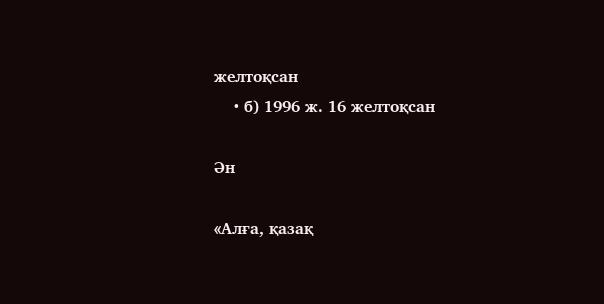желтоқсан
    • б) 1996 ж. 16 желтоқсан

Ән

«Алға, қазақ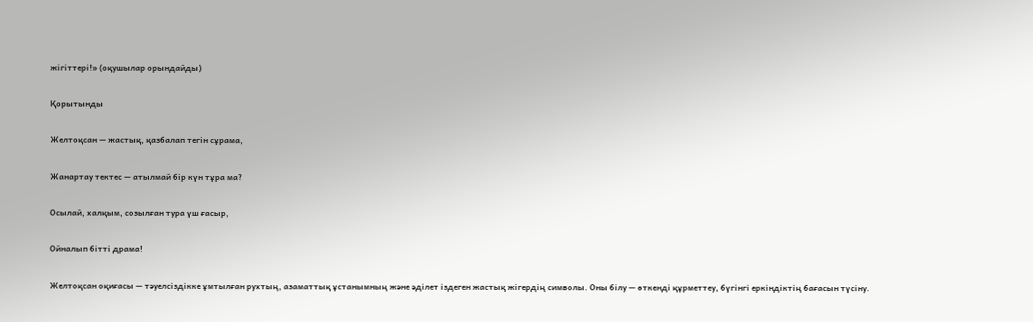жігіттері!» (оқушылар орындайды)

Қорытынды

Желтоқсан — жастық, қазбалап тегін сұрама,

Жанартау тектес — атылмай бір күн тұра ма?

Осылай, халқым, созылған тура үш ғасыр,

Ойналып бітті драма!

Желтоқсан оқиғасы — тәуелсіздікке ұмтылған рухтың, азаматтық ұстанымның және әділет іздеген жастық жігердің символы. Оны білу — өткенді құрметтеу, бүгінгі еркіндіктің бағасын түсіну.